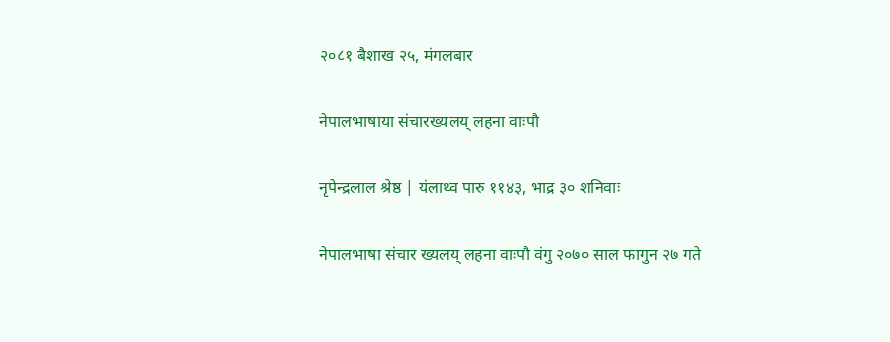२०८१ बैशाख २५, मंगलबार

नेपालभाषाया संचारख्यलय् लहना वाःपौ

नृपेन्द्रलाल श्रेष्ठ | यंलाथ्व पारु ११४३, भाद्र ३० शनिवाः

नेपालभाषा संचार ख्यलय् लहना वाःपौ वंगु २०७० साल फागुन २७ गते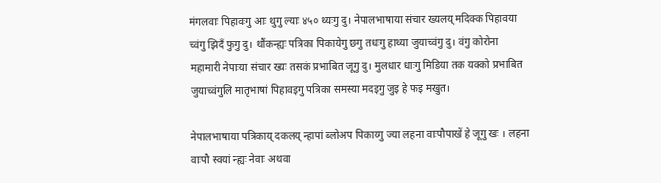मंगलवाः पिहावःगु आः थुगु ल्याः ४५० थ्यःगु दु। नेपालभाषाया संचार ख्यलय् मदिक्क पिहावया च्वंगु झिदँ फुगु दु। थौंकन्ह्यः पत्रिका पिकायेगु छगु तधःगु हाथ्या जुयाच्वंगु दु। वंगु कोरोना महामारी नेपाःया संचार ख्यः तसकं प्रभाबित जूगु दु। मुलधार धाःगु मिडिया तक यक्को प्रभाबित जुयाच्वंगुलि मातृभाषां पिहावइगु पत्रिका समस्या मदइगु जुइ हे फइ मखुत।

नेपालभाषाया पत्रिकाय् दकलय् न्हापां ब्लोअप पिकाय्गु ज्या लहना वाःपौपाखें हे जूगु खः । लहना वाःपौ स्वयां न्ह्यः नेवाः अथवा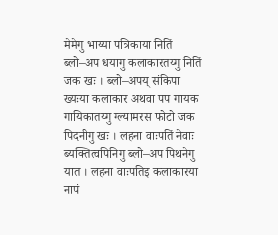मेमेगु भाय्या पत्रिकाया नितिं ब्लो–अप धयागु कलाकारतय्गु नितिं जक खः । ब्लो–अपय् संकिपा ख्यःया कलाकार अथवा पप गायक गायिकातय्गु ग्ल्यामरस फोटो जक पिदनीगु खः । लहना वाःपतिं नेवाः ब्यक्तित्वपिनिगु ब्लो–अप पिथनेगु यात । लहना वाःपतिइ कलाकारया नापं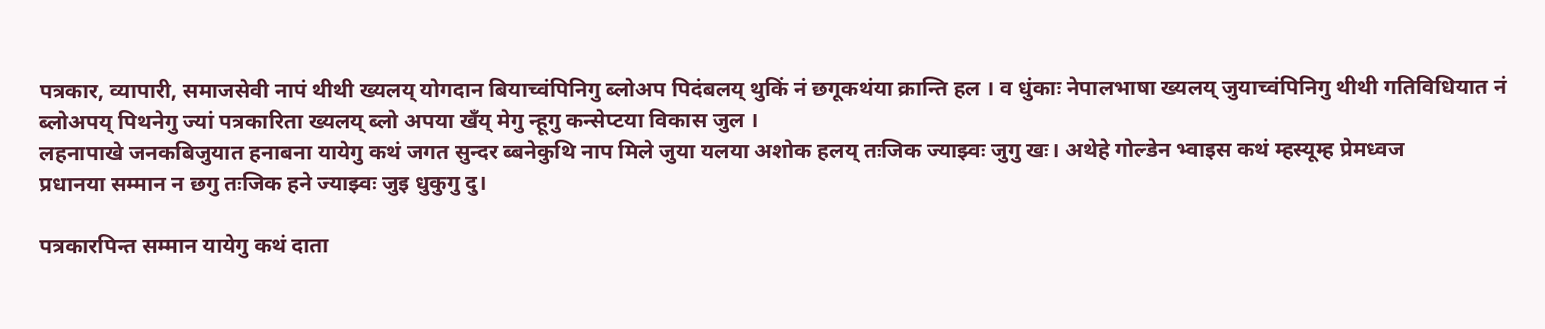पत्रकार, व्यापारी, समाजसेवी नापं थीथी ख्यलय् योगदान बियाच्वंपिनिगु ब्लोअप पिदंबलय् थुकिं नं छगूकथंया क्रान्ति हल । व धुंकाः नेपालभाषा ख्यलय् जुयाच्वंपिनिगु थीथी गतिविधियात नं ब्लोअपय् पिथनेगु ज्यां पत्रकारिता ख्यलय् ब्लो अपया खँय् मेगु न्हूगु कन्सेप्टया विकास जुल ।
लहनापाखे जनकबिजुयात हनाबना यायेगु कथं जगत सुन्दर ब्बनेकुथि नाप मिले जुया यलया अशोक हलय् तःजिक ज्याझ्वः जुगु खः। अथेहे गोल्डेन भ्वाइस कथं म्हस्यूम्ह प्रेमध्वज
प्रधानया सम्मान न छगु तःजिक हने ज्याझ्वः जुइ धुकुगु दु।

पत्रकारपिन्त सम्मान यायेगु कथं दाता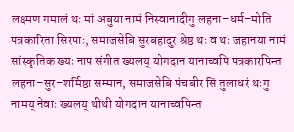लक्ष्मण गमालं थः मां अबुया नामं निस्वानादीगु लहना–धर्म–मोति पत्रकारिता सिरपाः, समाजसेबि सुरबहादुर श्रेष्ठ थः व थः जहानया नामं सांस्कृतिक ख्यः नाप संगीत ख्यलय् योगदान यानाच्वपि पत्रकारपिन्त लहना–सुर–शर्मिष्ठा सम्मान, समाजसेबि पंचबीर सिं तुलाधरं थःगु नामय् नेवाः ख्यलय् थीथी योगदान यानाच्वपिन्त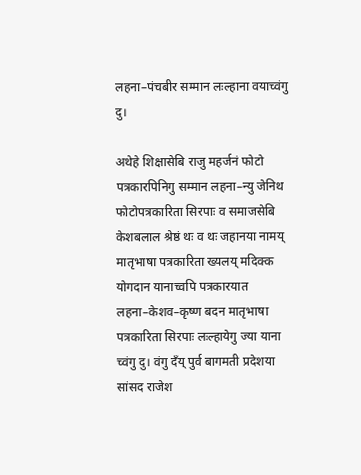लहना–पंचबीर सम्मान लःल्हाना वयाच्वंगु दु।

अथेहे शिक्षासेबि राजु महर्जनं फोटो पत्रकारपिनिगु सम्मान लहना–न्यु जेनिथ फोटोपत्रकारिता सिरपाः व समाजसेबि केशबलाल श्रेष्ठं थः व थः जहानया नामय् मातृभाषा पत्रकारिता ख्यलय् मदिक्क योगदान यानाच्वपि पत्रकारयात लहना–केशव–कृष्ण बदन मातृभाषा पत्रकारिता सिरपाः लःल्हायेगु ज्या याना च्वंगु दु। वंगु दँय् पुर्व बागमती प्रदेशया सांसद राजेश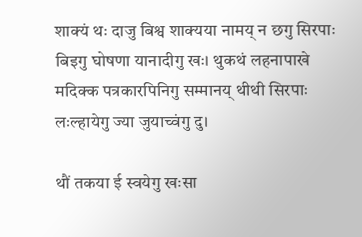शाक्यं थः दाजु बिश्व शाक्यया नामय् न छगु सिरपाः बिइगु घोषणा यानादीगु खः। थुकथं लहनापाखे मदिक्क पत्रकारपिनिगु सम्मानय् थीथी सिरपाः लःल्हायेगु ज्या जुयाच्वंगु दु।

थौं तकया ई स्वयेगु खःसा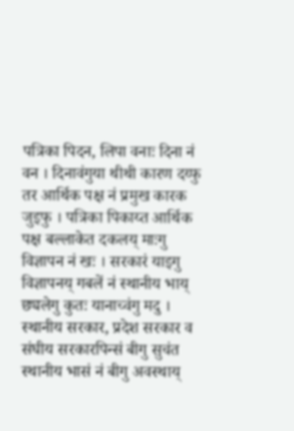पत्रिका पिदन, लिपा वनाः दिना नं वन । दिनावंगुया थीथी कारण दय्फु तर आर्थिक पक्ष नं प्रमुख कारक जुइफु । पत्रिका पिकाय्त आर्थिक पक्ष बल्लाकेत दकलय् माःगु विज्ञापन नं खः । सरकारं याइगु विज्ञापनय् गबलें नं स्थानीय भाय् छ्यलेगु कुतः यानाच्वंगु मदु । स्थानीय सरकार, प्रदेश सरकार व संघीय सरकारपिन्सं बीगु सुचंत स्थानीय भासं नं बीगु अवस्थाय्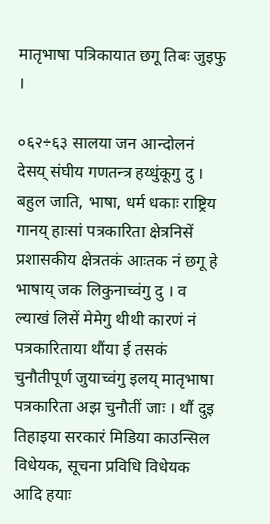मातृभाषा पत्रिकायात छगू तिबः जुइफु ।

०६२÷६३ सालया जन आन्दोलनं देसय् संघीय गणतन्त्र हय्धुंकूगु दु । बहुल जाति, भाषा, धर्म धकाः राष्ट्रिय गानय् हाःसां पत्रकारिता क्षेत्रनिसें प्रशासकीय क्षेत्रतकं आःतक नं छगू हे भाषाय् जक लिकुनाच्वंगु दु । व ल्याखं लिसें मेमेगु थीथी कारणं नं पत्रकारिताया थौंया ई तसकं चुनौतीपूर्ण जुयाच्वंगु इलय् मातृभाषा पत्रकारिता अझ चुनौतीं जाः । थौं दुइ तिहाइया सरकारं मिडिया काउन्सिल विधेयक, सूचना प्रविधि विधेयक आदि हयाः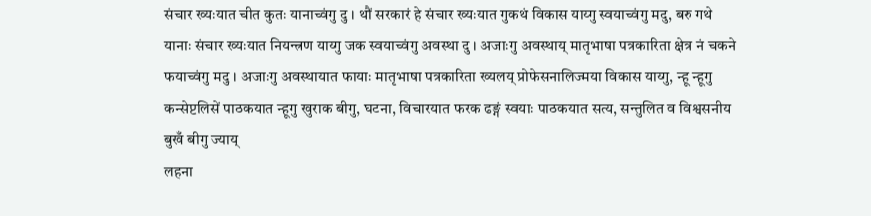संचार ख्यःयात चीत कुतः यानाच्वंगु दु । थौं सरकारं हे संचार ख्यःयात गुकथं विकास याय्गु स्वयाच्वंगु मदु, बरु गथे यानाः संचार ख्यःयात नियन्त्रण याय्गु जक स्वयाच्वंगु अवस्था दु । अजाःगु अवस्थाय् मातृभाषा पत्रकारिता क्षेत्र नं चकने फयाच्वंगु मदु । अजाःगु अवस्थायात फायाः मातृभाषा पत्रकारिता ख्यलय् प्रोफेसनालिज्मया विकास याय्गु, न्हू न्हूगु कन्सेप्टलिसें पाठकयात न्हूगु खुराक बीगु, घटना, विचारयात फरक ढङ्गं स्वयाः पाठकयात सत्य, सन्तुलित व विश्वसनीय बुखँ बीगु ज्याय्
लहना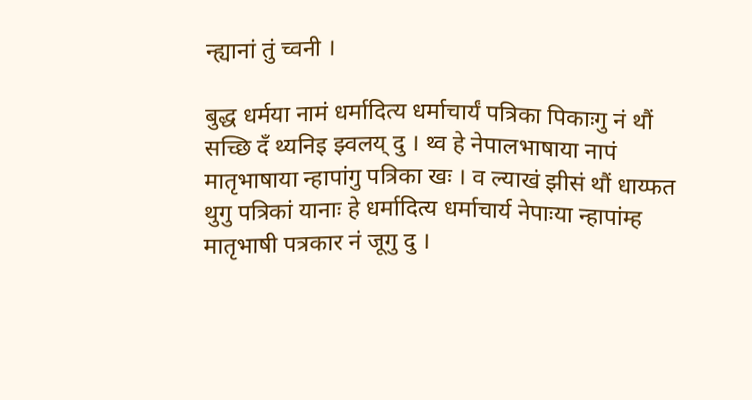न्ह्यानां तुं च्वनी ।

बुद्ध धर्मया नामं धर्मादित्य धर्माचार्यं पत्रिका पिकाःगु नं थौं सच्छि दँ थ्यनिइ झ्वलय् दु । थ्व हे नेपालभाषाया नापं मातृभाषाया न्हापांगु पत्रिका खः । व ल्याखं झीसं थौं धाय्फत थुगु पत्रिकां यानाः हे धर्मादित्य धर्माचार्य नेपाःया न्हापांम्ह मातृभाषी पत्रकार नं जूगु दु ।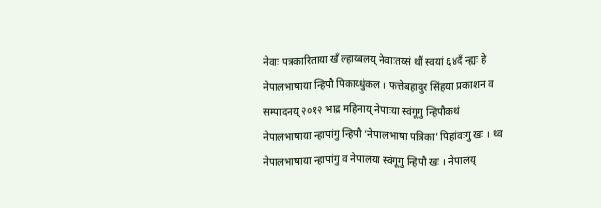नेवाः पत्रकारिताया खँ ल्हाय्बलय् नेवाःतय्सं थौं स्वयां ६४दँ न्ह्यः हे नेपालभाषाया न्हिपौ पिकाय्धुंकल । फत्तेबहादुर सिंहया प्रकाशन व सम्पादनय् २०१२ भाद्र महिनाय् नेपाःया स्वंगूगु न्हिपौकथं नेपालभाषाया न्हापांगु न्हिपौ ‘नेपालभाषा पत्रिका’ पिहांवःगु खः । थ्व नेपालभाषाया न्हापांगु व नेपालया स्वंगूगु न्हिपौ खः । नेपालय्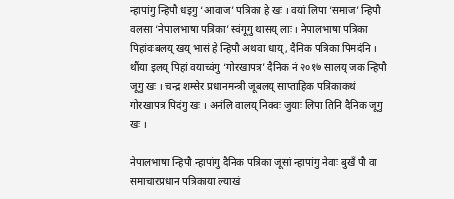न्हापांगु न्हिपौ धइगु ‘आवाज’ पत्रिका हे खः । वयां लिपा ‘समाज’ न्हिपौ वलसा ‘नेपालभाषा पत्रिका’ स्वंगूगु थासय् लाः । नेपालभाषा पत्रिका पिहांवःबलय् खय् भासं हे न्हिपौ अथवा धाय्, दैनिक पत्रिका पिमदंनि । थौंया इलय् पिहां वयाच्वंगु ‘गोरखापत्र’ दैनिक नं २०१७ सालय् जक न्हिपौ जूगु खः । चन्द्र शम्सेर प्रधानमन्त्री जूबलय् साप्ताहिक पत्रिकाकथं गोरखापत्र पिदंगु खः । अनंलि वालय् निक्वः जुयाः लिपा तिनि दैनिक जूगु खः ।

नेपालभाषा न्हिपौ न्हापांगु दैनिक पत्रिका जूसां न्हापांगु नेवाः बुखँ पौ वा समाचारप्रधान पत्रिकाया ल्याखं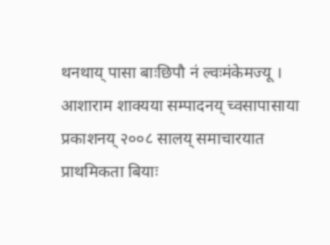थनथाय् पासा बाःछिपौ नं ल्वःमंकेमज्यू । आशाराम शाक्यया सम्पादनय् च्वसापासाया प्रकाशनय् २००८ सालय् समाचारयात प्राथमिकता बियाः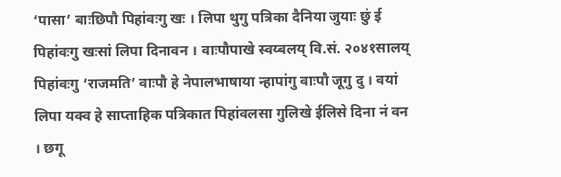‘पासा’ बाःछिपौ पिहांवःगु खः । लिपा थुगु पत्रिका दैनिया जुयाः छुं ई पिहांवःगु खःसां लिपा दिनावन । वाःपौपाखे स्वय्बलय् वि.सं. २०४१सालय् पिहांवःगु ‘राजमति’ वाःपौ हे नेपालभाषाया न्हापांगु वाःपौ जूगु दु । वयां लिपा यक्व हे साप्ताहिक पत्रिकात पिहांवलसा गुलिखे ईलिसे दिना नं वन । छगू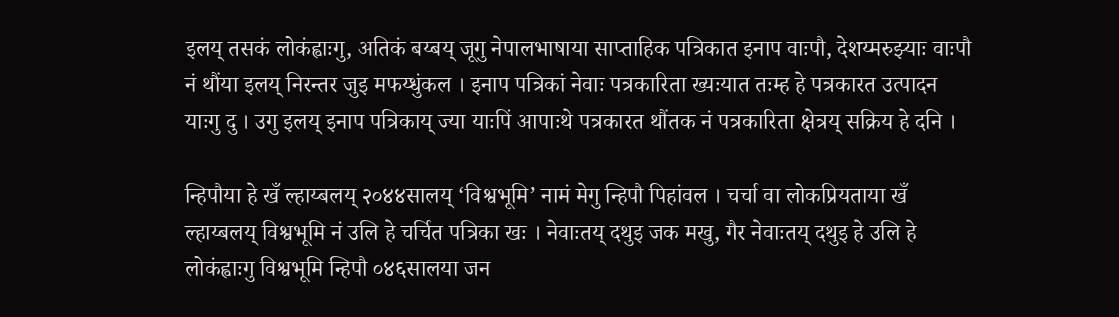इलय् तसकं लोकंह्वाःगु, अतिकं बय्बय् जूगु नेपालभाषाया साप्ताहिक पत्रिकात इनाप वाःपौ, देशय्मरुझ्याः वाःपौ नं थौंया इलय् निरन्तर जुइ मफय्धुंकल । इनाप पत्रिकां नेवाः पत्रकारिता ख्यःयात तःम्ह हे पत्रकारत उत्पादन याःगु दु । उगु इलय् इनाप पत्रिकाय् ज्या याःपिं आपाःथे पत्रकारत थौंतक नं पत्रकारिता क्षेत्रय् सक्रिय हे दनि ।

न्हिपौया हे खँ ल्हाय्बलय् २०४४सालय् ‘विश्वभूमि’ नामं मेगु न्हिपौ पिहांवल । चर्चा वा लोकप्रियताया खँ ल्हाय्बलय् विश्वभूमि नं उलि हे चर्चित पत्रिका खः । नेवाःतय् दथुइ जक मखु, गैर नेवाःतय् दथुइ हे उलि हे लोकंह्वाःगु विश्वभूमि न्हिपौ ०४६सालया जन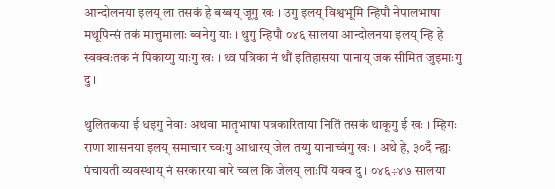आन्दोलनया इलय् ला तसकं हे बय्बय् जूगु खः । उगु इलय् विश्वभूमि न्हिपौ नेपालभाषा मथूपिन्सं तकं मात्तुमालाः ब्वनेगु याः । थुगु न्हिपौ ०४६ सालया आन्दोलनया इलय् न्हि हे स्वक्वःतक नं पिकाय्गु याःगु खः । थ्व पत्रिका नं थौं इतिहासया पानाय् जक सीमित जुइमाःगु दु ।

थुलितकया ई धइगु नेवाः अथवा मातृभाषा पत्रकारिताया नितिं तसकं थाकूगु ई खः । म्हिगः राणा शासनया इलय् समाचार च्वःगु आधारय् जेल तय्गु यानाच्वंगु खः । अथे हे, ३०दँ न्ह्यः पंचायती व्यवस्थाय् नं सरकारया बारे च्वल कि जेलय् लाःपिं यक्व दु । ०४६÷४७ सालया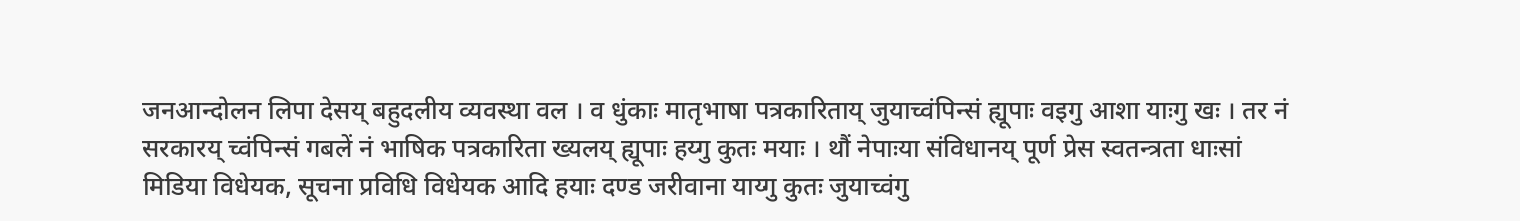जनआन्दोलन लिपा देसय् बहुदलीय व्यवस्था वल । व धुंकाः मातृभाषा पत्रकारिताय् जुयाच्वंपिन्सं ह्यूपाः वइगु आशा याःगु खः । तर नं सरकारय् च्वंपिन्सं गबलें नं भाषिक पत्रकारिता ख्यलय् ह्यूपाः हय्गु कुतः मयाः । थौं नेपाःया संविधानय् पूर्ण प्रेस स्वतन्त्रता धाःसां मिडिया विधेयक, सूचना प्रविधि विधेयक आदि हयाः दण्ड जरीवाना याय्गु कुतः जुयाच्वंगु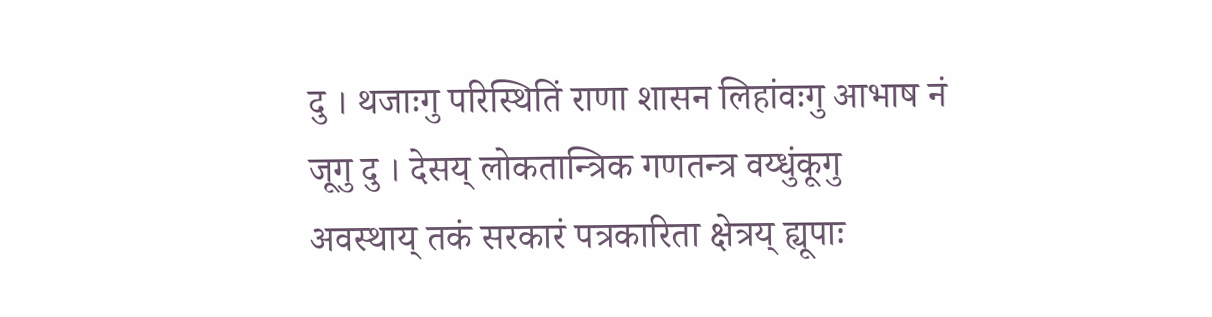दु । थजाःगु परिस्थितिं राणा शासन लिहांवःगु आभाष नं जूगु दु । देसय् लोकतान्त्रिक गणतन्त्र वय्धुंकूगु अवस्थाय् तकं सरकारं पत्रकारिता क्षेत्रय् ह्यूपाः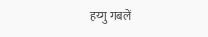हय्गु गबलें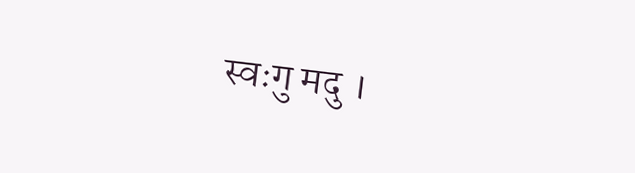स्वःगु मदु ।